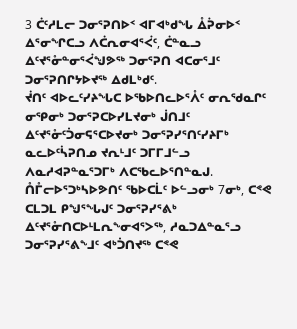3 ᑖᑦᓱᒪᓕ ᑐᓂᕐᕈᑎᐅᑉ ᐊᒥᐊᒃᑯᖓ ᐂᕉᓂᐅᑉ ᐃᕐᓂᖏᑕᓗ ᐱᑖᕆᓂᐊᕐᐹᑦ, ᑖᓐᓇᓗ ᐃᑦᔪᕐᓁᓐᓂᕐᐹᖑᕗᖅ ᑐᓂᕐᕈᑎ ᐊᑕᓂᕐᒧᑦ ᑐᓂᕐᕈᑎᒋᔭᐅᔪᖅ ᐃᑯᒪᒃᑯᑦ.
ᔫᑎᑦ ᐊᐅᓚᑦᓯᔨᖓᑕ ᐅᖃᐅᑎᓚᐅᕐᐰᑦ ᓂᕆᖁᓇᒋᑦ ᓂᕿᓂᒃ ᑐᓂᕐᕈᑕᐅᓯᒪᔪᓂᒃ ᒎᑎᒧᑦ ᐃᑦᔪᕐᓁᑦᑑᓂᕋᕐᑕᐅᔪᓂᒃ ᑐᓂᕐᕈᓯᕐᑎᑦᓯᔨᒥᒃ ᓇᓚᐅᑦᓵᕈᑎᓄ ᔪᕆᒻᒧᑦ ᑐᒥᒥᒧᓪᓗ ᐱᓇᓱᐊᕈᓐᓇᕐᑐᒥᒃ ᐱᑕᖃᓚᐅᕐᑎᓐᓇᒍ.
ᑍᒤᓕᐅᕐᑐᒃᓴᐅᕗᑎᑦ ᖃᐅᑕᒫᑦ ᐅᓪᓗᓂᒃ 7ᓂᒃ, ᑕᕝᕙ ᑕᒪᑐᒪ ᑭᖑᕐᖓᒍᑦ ᑐᓂᕐᕈᓯᕐᕕᒃ ᐃᑦᔪᕐᓁᑎᑕᐅᒻᒪᕆᖕᓂᐊᕐᐳᖅ, ᓱᓇᑐᐃᓐᓇᕐᓗ ᑐᓂᕐᕈᓯᕐᕕᖕᒧᑦ ᐊᒃᑑᑎᔪᖅ ᑕᕝᕙ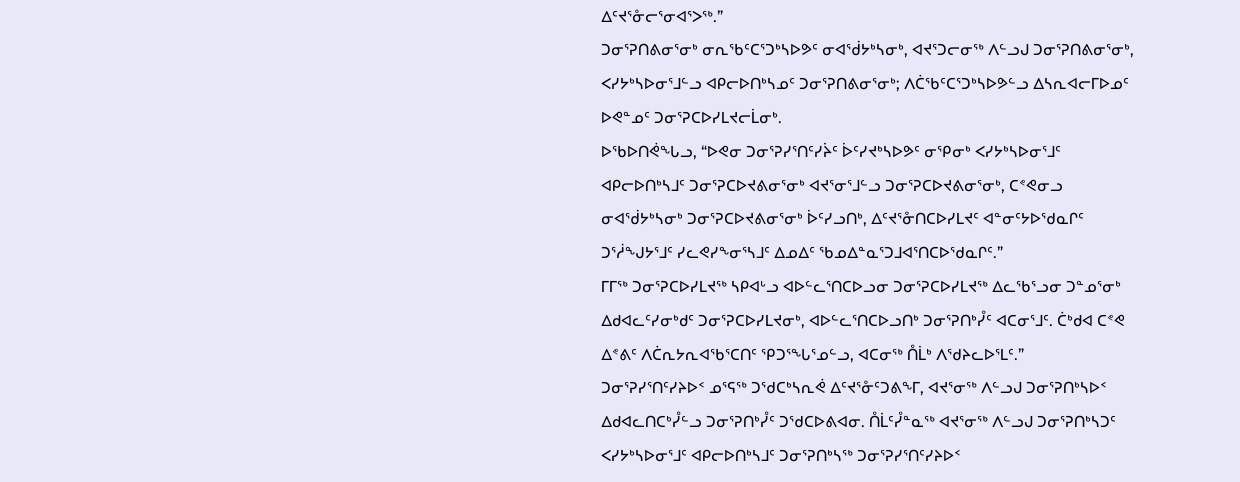ᐃᑦᔪᕐᓁᓕᕐᓂᐊᕐᐳᖅ.”
ᑐᓂᕐᕈᑎᕕᓂᕐᓂᒃ ᓂᕆᖃᑦᑕᕐᑐᒃᓴᐅᕗᑦ ᓂᐊᖂᔭᒃᓴᓂᒃ, ᐊᔪᕐᑐᓕᓂᖅ ᐱᓪᓗᒍ ᑐᓂᕐᕈᑎᕕᓂᕐᓂᒃ, ᐸᓯᔭᒃᓴᐅᓂᕐᒧᓪᓗ ᐊᑭᓕᐅᑎᒃᓴᓄᑦ ᑐᓂᕐᕈᑎᕕᓂᕐᓂᒃ; ᐱᑖᖃᑦᑕᕐᑐᒃᓴᐅᕗᓪᓗ ᐃᓴᕆᐊᓕᒥᐅᓄᑦ ᐅᕙᓐᓄᑦ ᑐᓂᕐᕈᑕᐅᓯᒪᔪᓕᒫᓂᒃ.
ᐅᖃᐅᑎᕚᖓᓗ, “ᐅᕙᓂ ᑐᓂᕐᕈᓯᕐᑎᑦᓯᔩᑦ ᐆᑦᓯᔪᒃᓴᐅᕗᑦ ᓂᕿᓂᒃ ᐸᓯᔭᒃᓴᐅᓂᕐᒧᑦ ᐊᑭᓕᐅᑎᒃᓴᒧᑦ ᑐᓂᕐᕈᑕᐅᔪᕕᓂᕐᓂᒃ ᐊᔪᕐᓂᕐᒧᓪᓗ ᑐᓂᕐᕈᑕᐅᔪᕕᓂᕐᓂᒃ, ᑕᕝᕙᓂᓗ ᓂᐊᖂᔭᒃᓴᓂᒃ ᑐᓂᕐᕈᑕᐅᔪᕕᓂᕐᓂᒃ ᐆᑦᓯᓗᑎᒃ, ᐃᑦᔪᕐᓁᑎᑕᐅᓯᒪᔪᑦ ᐊᓐᓂᑦᔭᐅᖁᓇᒋᑦ ᑐᕐᓲᖑᔭᕐᒧᑦ ᓯᓚᕙᓯᖕᓂᕐᓴᒧᑦ ᐃᓄᐃᑦ ᖃᓄᐃᓐᓇᕐᑐᒧᐊᕐᑎᑕᐅᖁᓇᒋᑦ.”
ᒥᒥᖅ ᑐᓂᕐᕈᑕᐅᓯᒪᔪᖅ ᓴᑭᐊᒡᓗ ᐊᐅᓪᓚᕐᑎᑕᐅᓗᓂ ᑐᓂᕐᕈᑕᐅᓯᒪᔪᖅ ᐃᓚᖃᕐᓗᓂ ᑐᓐᓄᕐᓂᒃ ᐃᑯᐊᓚᑦᓯᓂᒃᑯᑦ ᑐᓂᕐᕈᑕᐅᓯᒪᔪᓂᒃ, ᐊᐅᓪᓚᕐᑎᑕᐅᓗᑎᒃ ᑐᓂᕐᕈᑎᒃᓮᑦ ᐊᑕᓂᕐᒧᑦ. ᑖᒃᑯᐊ ᑕᕝᕙ ᐃᕝᕕᑦ ᐱᑖᕆᔭᕆᐊᖃᕐᑕᑎᑦ ᕿᑐᕐᖓᕐᓄᓪᓗ, ᐊᑕᓂᖅ ᑍᒫᒃ ᐱᖁᔨᓚᐅᕐᒪᑦ.”
ᑐᓂᕐᕈᓯᕐᑎᑦᓯᔨᐅᑉ ᓄᕐᕋᖅ ᑐᖁᑕᒃᓴᕆᕚ ᐃᑦᔪᕐᓁᑦᑐᕕᖕᒥ, ᐊᔪᕐᓂᖅ ᐱᓪᓗᒍ ᑐᓂᕐᕈᑎᒃᓴᐅᑉ ᐃᑯᐊᓚᑎᑕᒃᓮᓪᓗ ᑐᓂᕐᕈᑎᒃᓮᑦ ᑐᖁᑕᐅᕕᐊᓂ. ᑍᒫᑦᓮᓐᓇᖅ ᐊᔪᕐᓂᖅ ᐱᓪᓗᒍ ᑐᓂᕐᕈᑎᒃᓴᑐᑦ ᐸᓯᔭᒃᓴᐅᓂᕐᒧᑦ ᐊᑭᓕᐅᑎᒃᓴᒧᑦ ᑐᓂᕐᕈᑎᒃᓴᖅ ᑐᓂᕐᕈᓯᕐᑎᑦᓯᔨᐅᑉ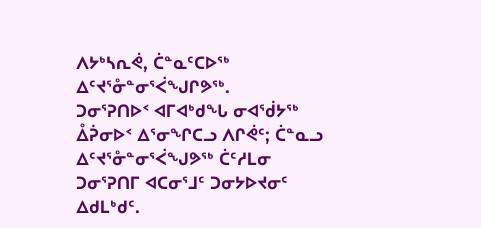ᐱᔭᒃᓴᕆᕚ, ᑖᓐᓇᑦᑕᐅᖅ ᐃᑦᔪᕐᓁᓐᓂᕐᐹᖑᒋᕗᖅ.
ᑐᓂᕐᕈᑎᐅᑉ ᐊᒥᐊᒃᑯᖓ ᓂᐊᖂᔭᖅ ᐂᕉᓂᐅᑉ ᐃᕐᓂᖏᑕᓗ ᐱᒋᕚᑦ; ᑖᓐᓇᓗ ᐃᑦᔪᕐᓁᓐᓂᕐᐹᖑᕗᖅ ᑖᑦᓱᒪᓂ ᑐᓂᕐᕈᑎᒥ ᐊᑕᓂᕐᒧᑦ ᑐᓂᔭᐅᔪᓂᑦ ᐃᑯᒪᒃᑯᑦ.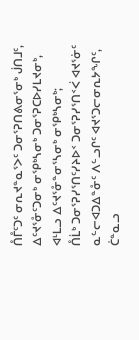ᑍᒤᑦᑐᑦ ᓂᕆᔪᓐᓇᕐᐳᑦ ᑐᓂᕐᕈᑎᕕᓂᕐᓂᒃ ᒎᑎᒧᑦ, ᐃᑦᔪᕐᓁᑦᑐᓂᒃ ᓂᕿᒃᓴᓂᒃ ᑐᓂᕐᕈᑕᐅᓯᒪᔪᓂᒃ, ᐊᒻᒪᓗ ᐃᑦᔪᕐᓁᓐᓂᕐᓴᓂᒃ ᓂᕿᒃᓴᓂᒃ;
ᑍᒫᒃ ᑐᓂᕐᕈᓯᕐᑎᑦᓯᔨᐅᑉ ᑐᓂᕐᕈᓯᕐᑎᑉᐹ ᐊᔪᕐᓃᑦ ᓇᓪᓕᐊᑐᐃᓐᓁᑦ ᐱᓪᓗᒋᑦ ᐊᔪᕐᑐᓕᓂᕆᔭᖏᑦ, ᑖᓐᓇᓗ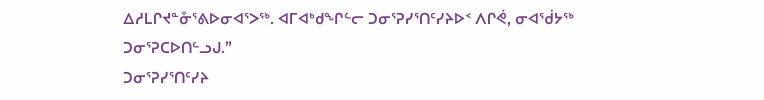ᐃᓱᒪᒋᔪᓐᓁᕐᕕᐅᓂᐊᕐᐳᖅ. ᐊᒥᐊᒃᑯᖏᓪᓕ ᑐᓂᕐᕈᓯᕐᑎᑦᓯᔨᐅᑉ ᐱᒋᕚ, ᓂᐊᖂᔭᖅ ᑐᓂᕐᕈᑕᐅᑎᓪᓗᒍ.”
ᑐᓂᕐᕈᓯᕐᑎᑦᓯᔨ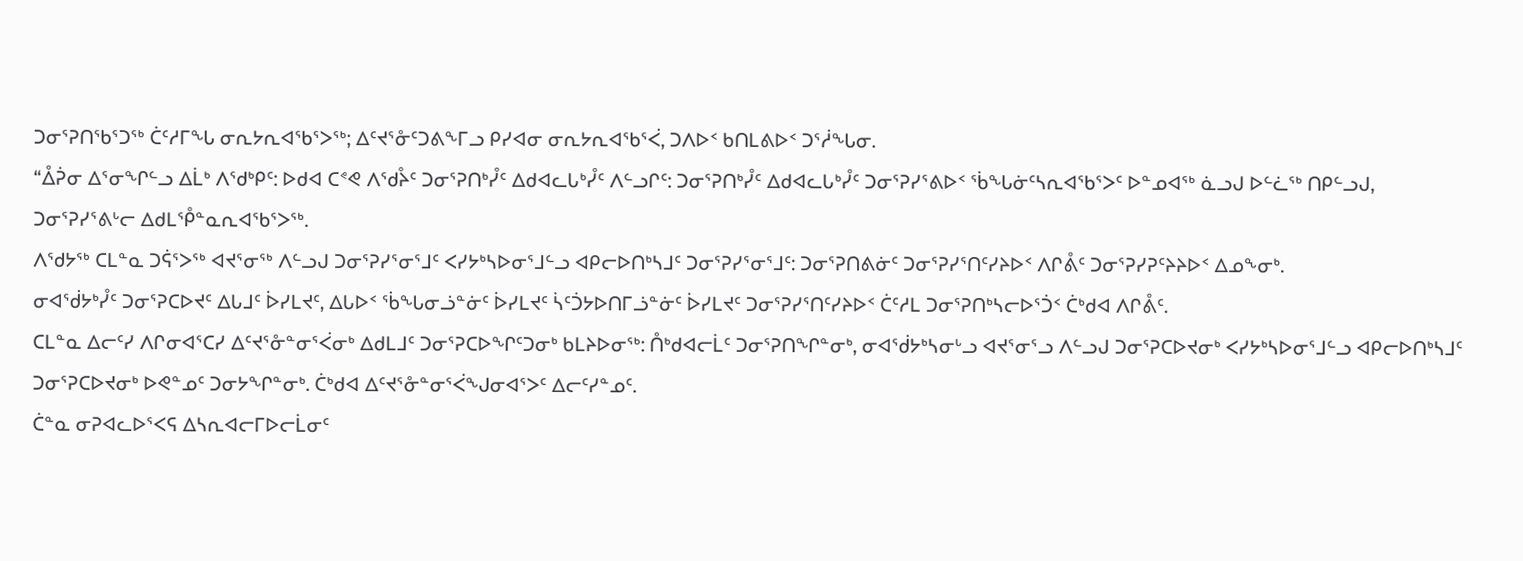ᑐᓂᕐᕈᑎᖃᕐᑐᖅ ᑖᑦᓱᒥᖓ ᓂᕆᔭᕆᐊᖃᕐᐳᖅ; ᐃᑦᔪᕐᓁᑦᑐᕕᖕᒥᓗ ᑭᓯᐊᓂ ᓂᕆᔭᕆᐊᖃᕐᐹ, ᑐᐱᐅᑉ ᑲᑎᒪᕕᐅᑉ ᑐᕐᓲᖓᓂ.
“ᐂᕉᓂ ᐃᕐᓂᖏᓪᓗ ᐃᒫᒃ ᐱᖁᒃᑭᑦ: ᐅᑯᐊ ᑕᕝᕙ ᐱᖁᔧᑦ ᑐᓂᕐᕈᑎᒃᓮᑦ ᐃᑯᐊᓚᒐᒃᓮᑦ ᐱᓪᓗᒋᑦ: ᑐᓂᕐᕈᑎᒃᓮᑦ ᐃᑯᐊᓚᒐᒃᓮᑦ ᑐᓂᕐᕈᓯᕐᕕᐅᑉ ᖄᖓᓃᑦᓴᕆᐊᖃᕐᐳᑦ ᐅᓐᓄᐊᖅ ᓈᓗᒍ ᐅᓪᓛᖅ ᑎᑭᓪᓗᒍ, ᑐᓂᕐᕈᓯᕐᕕᒡᓕ ᐃᑯᒪᕾᓐᓇᕆᐊᖃᕐᐳᖅ.
ᐱᖁᔭᖅ ᑕᒪᓐᓇ ᑐᕌᕐᐳᖅ ᐊᔪᕐᓂᖅ ᐱᓪᓗᒍ ᑐᓂᕐᕈᓯᕐᓂᕐᒧᑦ ᐸᓯᔭᒃᓴᐅᓂᕐᒧᓪᓗ ᐊᑭᓕᐅᑎᒃᓴᒧᑦ ᑐᓂᕐᕈᓯᕐᓂᕐᒧᑦ: ᑐᓂᕐᕈᑎᕕᓃᑦ ᑐᓂᕐᕈᓯᕐᑎᑦᓯᔨᐅᑉ ᐱᒋᕔᑦ ᑐᓂᕐᕈᓯᕈᑦᔨᔨᐅᑉ ᐃᓄᖕᓂᒃ.
ᓂᐊᖂᔭᒃᓮᑦ ᑐᓂᕐᕈᑕᐅᔪᑦ ᐃᒐᒧᑦ ᐆᓯᒪᔪᑦ, ᐃᒐᐅᑉ ᖄᖓᓂᓘᓐᓃᑦ ᐆᓯᒪᔪᑦ ᓵᑦᑑᔭᐅᑎᒥᓘᓐᓃᑦ ᐆᓯᒪᔪᑦ ᑐᓂᕐᕈᓯᕐᑎᑦᓯᔨᐅᑉ ᑖᑦᓱᒪ ᑐᓂᕐᕈᑎᒃᓴᓕᐅᕐᑑᑉ ᑖᒃᑯᐊ ᐱᒋᕔᑦ.
ᑕᒪᓐᓇ ᐃᓕᑦᓯ ᐱᒋᓂᐊᕐᑕᓯ ᐃᑦᔪᕐᓁᓐᓂᕐᐹᓂᒃ ᐃᑯᒪᒧᑦ ᑐᓂᕐᕈᑕᐅᖏᑦᑐᓂᒃ ᑲᒪᔨᐅᓂᖅ: ᑍᒃᑯᐊᓕᒫᑦ ᑐᓂᕐᕈᑎᖏᓐᓂᒃ, ᓂᐊᖂᔭᒃᓴᓂᒡᓗ ᐊᔪᕐᓂᕐᓗ ᐱᓪᓗᒍ ᑐᓂᕐᕈᑕᐅᔪᓂᒃ ᐸᓯᔭᒃᓴᐅᓂᕐᒧᓪᓗ ᐊᑭᓕᐅᑎᒃᓴᒧᑦ ᑐᓂᕐᕈᑕᐅᔪᓂᒃ ᐅᕙᓐᓄᑦ ᑐᓂᔭᖏᓐᓂᒃ. ᑖᒃᑯᐊ ᐃᑦᔪᕐᓁᓐᓂᕐᐹᖑᓂᐊᕐᐳᑦ ᐃᓕᑦᓯᓐᓄᑦ.
ᑖᓐᓇ ᓂᕈᐊᓚᐅᕐᐸᕋ ᐃᓴᕆᐊᓕᒥᐅᓕᒫᓂᑦ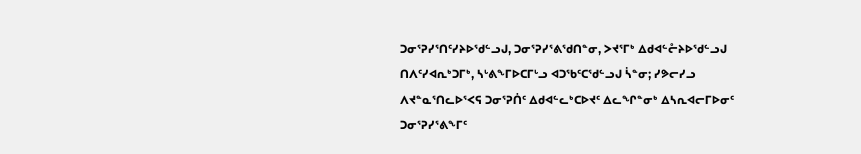ᑐᓂᕐᕈᓯᕐᑎᑦᓯᔨᐅᖁᓪᓗᒍ, ᑐᓂᕐᕈᓯᕐᕕᖁᑎᓐᓂ, ᐳᔪᕐᒥᒃ ᐃᑯᐊᓪᓔᔨᐅᖁᓪᓗᒍ ᑎᐱᑦᓯᐊᕆᒃᑐᒥᒃ, ᓴᒡᕕᖕᒥᐅᑕᒥᒡᓗ ᐊᑐᖃᑦᑕᖁᓪᓗᒍ ᓵᓐᓂ; ᓯᕗᓕᓯᓗ ᐱᔪᓐᓇᕐᑎᓚᐅᕐᐸᕋ ᑐᓂᕐᕈᑏᑦ ᐃᑯᐊᓪᓚᒃᑕᐅᔪᑦ ᐃᓚᖏᓐᓂᒃ ᐃᓴᕆᐊᓕᒥᐅᓂᑦ ᑐᓂᕐᕈᓯᕐᕕᖕᒥᑦ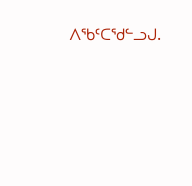ᐱᖃᑦᑕᖁᓪᓗᒍ.